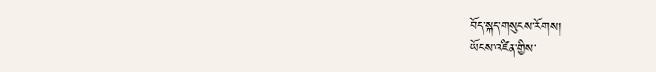བོད་སྐད་གསུངས་རོགས།
ཡོངས་འཛིན་གྱིས་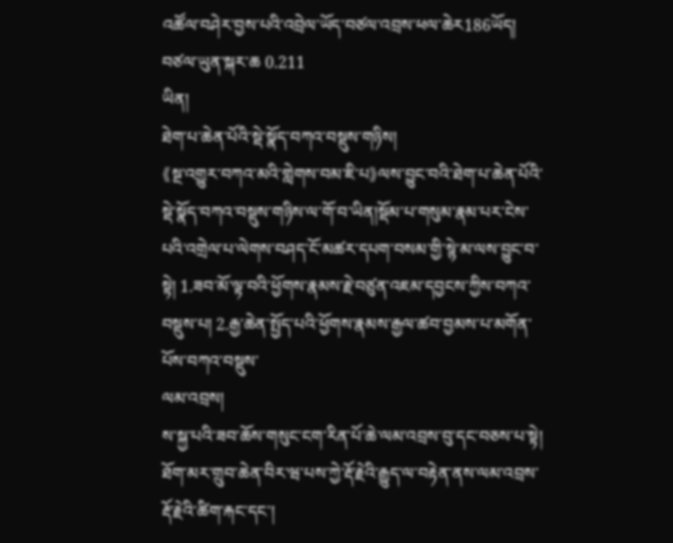འཚོལ་བཤེར་བྱས་པའི་འབྲེལ་ཡོད་བཙལ་འབྲས་ཕལ་ཆེར186ཡོད། བཙལ་ཡུན་སྐར་ཆ 0.211
ཡིན།
ཐེག་པ་ཆེན་པོའི་སྡེ་སྣོད་བཀའ་བསྡུས་གཉིས།
《སྔ་འགྱུར་བཀའ་མའི་གླེགས་བམ་ཇི་པ》ལས་བྱུང་བའི་ཐེག་པ་ཆེན་པོའི་སྡེ་སྣོད་བཀའ་བསྡུས་གཉིས་ལ་གོ་བ་ཡིན།སྡོམ་པ་གསུམ་རྣམ་པར་ངེས་པའི་འགྲེལ་པ་ལེགས་བཤད་ངོ་མཚར་དཔག་བསམ་གྱི་སྙེ་མ་ལས་བྱུང་བ་སྟེ། 1.ཟབ་མོ་ལྟ་བའི་ཕྱོགས་རྣམས་རྗེ་བཙུན་འཇམ་དབྱངས་ཀྱིས་བཀའ་བསྡུས་པ། 2.རྒྱ་ཆེན་སྤྱོད་པའི་ཕྱོགས་རྣམས་རྒྱལ་ཚབ་བྱམས་པ་མགོན་པོས་བཀའ་བསྡུས་
ལམ་འབྲས།
ས་སྐྱ་པའི་ཟབ་ཆོས་གསུང་ངག་རིན་པོ་ཆེ་ལམ་འབྲས་བུ་དང་བཅས་པ་སྟེ། ཐོག་མར་གྲུབ་ཆེན་བིར་ཝ་པས་ཀྱེ་རྡོ་རྗེའི་རྒྱུད་ལ་བརྟེན་ནས་ལམ་འབྲས་རྡོ་རྗེའི་ཚིག་རྐང་དང་།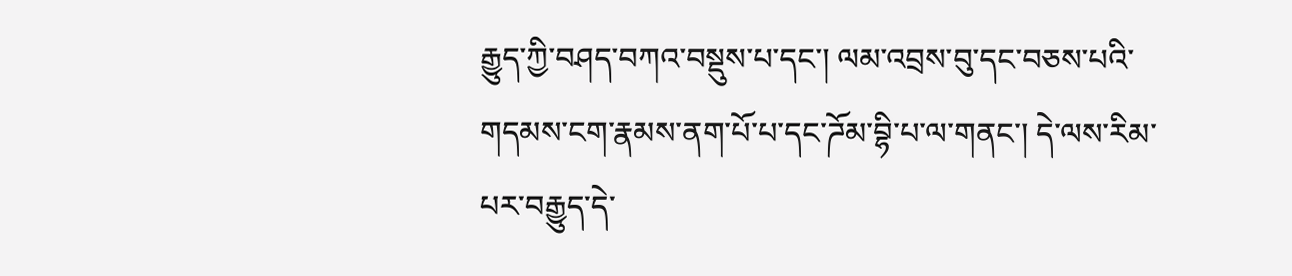རྒྱུད་ཀྱི་བཤད་བཀའ་བསྡུས་པ་དང་། ལམ་འབྲས་བུ་དང་བཅས་པའི་གདམས་ངག་རྣམས་ནག་པོ་པ་དང་ཌོམ་བྷི་པ་ལ་གནང་། དེ་ལས་རིམ་པར་བརྒྱུད་དེ་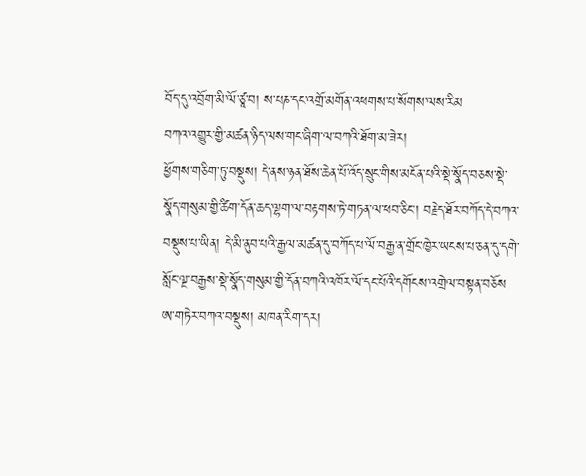བོད་དུ་འབྲོག་མི་ལོ་ཙཱ་བ། ས་པཎ་དང་འགྲོ་མགོན་འཕགས་པ་སོགས་ལས་རིམ
བཀའ་འགྱུར་གྱི་མཚན་ཉིད་ལས་གང་ཞིག་ལ་བཀའི་ཐོག་མ་ཟེར།
ཕྱོགས་གཅིག་ཏུ་བསྡུས། དེ་ནས་ཉན་ཐོས་ཆེན་པོ་འོད་སྲུང་གིས་མངོན་པའི་སྡེ་སྣོད་བཅས་སྡེ་སྣོད་གསུམ་གྱི་ཚིག་དོན་ཆད་ལྷག་ལ་བརྟགས་ཏེ་གཏན་ལ་ཕབ་ཅིང་། བརྗེད་ཐོར་བཀོད་དེ་བཀའ་བསྡུས་པ་ཡིན། དེ་མི་ནུབ་པའི་རྒྱལ་མཚན་དུ་བཀོད་པ་ལོ་བརྒྱ་ན་གྲོང་ཁྱེར་ཡངས་པ་ཅན་དུ་དགེ་སློང་ལྔ་བརྒྱས་སྡེ་སྣོད་གསུམ་གྱི་དོན་བཀའི་འཁོར་ལོ་དང་པོའི་དགོངས་འགྲེལ་བསྟན་བཅོས
ཨ་གཏེར་བཀའ་བསྡུས། མཁན་རིག་དར།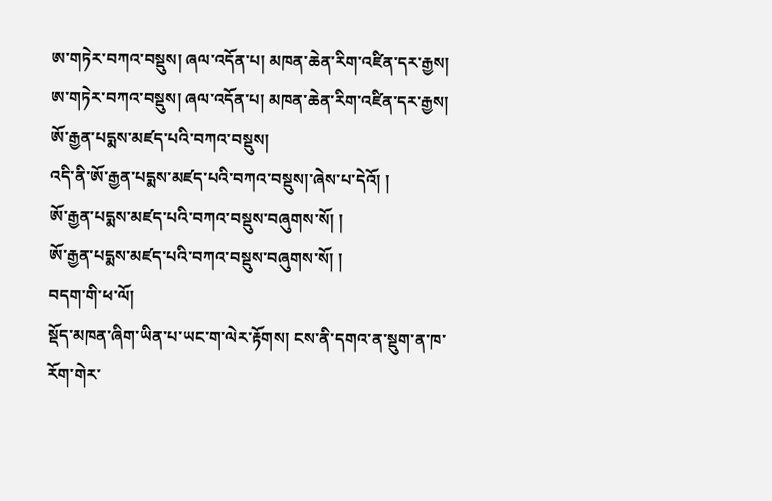ཨ་གཏེར་བཀའ་བསྡུས། ཞལ་འདོན་པ། མཁན་ཆེན་རིག་འཛིན་དར་རྒྱས། ཨ་གཏེར་བཀའ་བསྡུས། ཞལ་འདོན་པ། མཁན་ཆེན་རིག་འཛིན་དར་རྒྱས།
ཨོ་རྒྱན་པདྨས་མཛད་པའི་བཀའ་བསྡུས།
འདི་ནི་ཨོ་རྒྱན་པདྨས་མཛད་པའི་བཀའ་བསྡུས།་ཞེས་པ་དེའོ། །
ཨོ་རྒྱན་པདྨས་མཛད་པའི་བཀའ་བསྡུས་བཞུགས་སོ། །
ཨོ་རྒྱན་པདྨས་མཛད་པའི་བཀའ་བསྡུས་བཞུགས་སོ། །
བདག་གི་ཕ་ལོ།
སྡོད་མཁན་ཞིག་ཡིན་པ་ཡང་ག་ལེར་རྟོགས། ངས་ནི་དགའ་ན་སྡུག་ན་ཁ་རོག་གེར་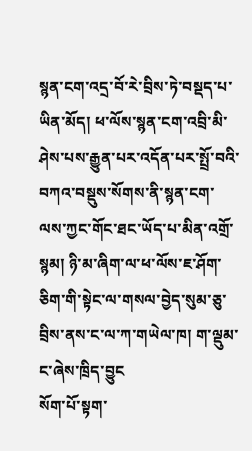སྙན་ངག་འདྲ་བོ་རེ་བྲིས་ཏེ་བསྡད་པ་ཡིན་མོད། ཕ་ལོས་སྙན་ངག་འབྲི་མི་ཤེས་པས་རྒྱུན་པར་འདོན་པར་སྤྲོ་བའི་བཀའ་བསྡུས་སོགས་ནི་སྙན་ངག་ལས་ཀྱང་གོང་ཐང་ཡོད་པ་མིན་འགྲོ་སྙམ། ཉི་མ་ཞིག་ལ་ཕ་ལོས་ཇ་ཤོག་ཅིག་གི་སྟེང་ལ་གསལ་བྱེད་སུམ་ཅུ་བྲིས་ནས་ང་ལ་ཀ་གཡེལ་ཁ། ག་ལྡུམ་ང་ཞེས་ཁྲིད་བྱུང
སོག་པོ་སྟག་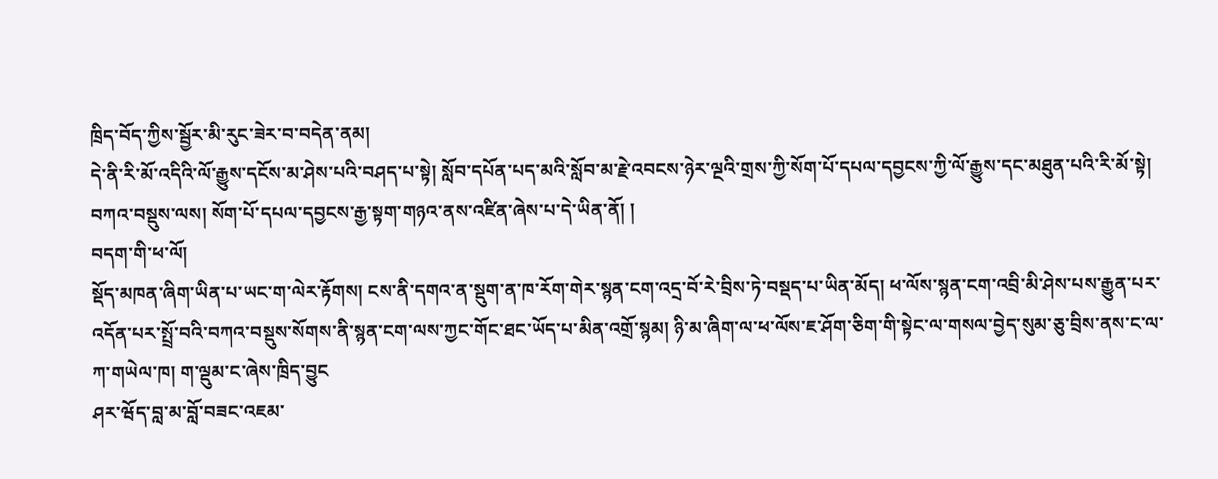ཁྲིད་བོད་ཀྱིས་སྦྱོར་མི་རུང་ཟེར་བ་བདེན་ནམ།
དེ་ནི་རི་མོ་འདིའི་ལོ་རྒྱུས་དངོས་མ་ཤེས་པའི་བཤད་པ་སྟེ། སློབ་དཔོན་པད་མའི་སློབ་མ་རྗེ་འབངས་ཉེར་ལྔའི་གྲས་ཀྱི་སོག་པོ་དཔལ་དབྱངས་ཀྱི་ལོ་རྒྱུས་དང་མཐུན་པའི་རི་མོ་སྟེ། བཀའ་བསྡུས་ལས། སོག་པོ་དཔལ་དབྱངས་རྒྱ་སྟག་གཉའ་ནས་འཛིན་ཞེས་པ་དེ་ཡིན་ནོ། །
བདག་གི་ཕ་ལོ།
སྡོད་མཁན་ཞིག་ཡིན་པ་ཡང་ག་ལེར་རྟོགས། ངས་ནི་དགའ་ན་སྡུག་ན་ཁ་རོག་གེར་སྙན་ངག་འདྲ་བོ་རེ་བྲིས་ཏེ་བསྡད་པ་ཡིན་མོད། ཕ་ལོས་སྙན་ངག་འབྲི་མི་ཤེས་པས་རྒྱུན་པར་འདོན་པར་སྤྲོ་བའི་བཀའ་བསྡུས་སོགས་ནི་སྙན་ངག་ལས་ཀྱང་གོང་ཐང་ཡོད་པ་མིན་འགྲོ་སྙམ། ཉི་མ་ཞིག་ལ་ཕ་ལོས་ཇ་ཤོག་ཅིག་གི་སྟེང་ལ་གསལ་བྱེད་སུམ་ཅུ་བྲིས་ནས་ང་ལ་ཀ་གཡེལ་ཁ། ག་ལྡུམ་ང་ཞེས་ཁྲིད་བྱུང
ཤར་ཝོད་བླ་མ་བློ་བཟང་འཇམ་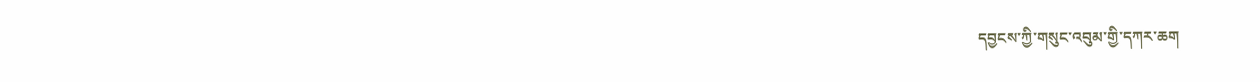དབྱངས་ཀྱི་གསུང་འབུམ་གྱི་དཀར་ཆག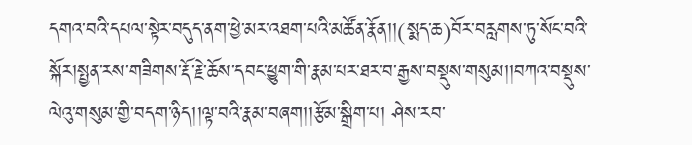དགའ་བའི་དཔལ་སྟེར་བདུད་ནག་ཕྱེ་མར་འཐག་པའི་མཚོན་རྣོན།།(སྨད་ཆ)བོར་བརླགས་ཏུ་སོང་བའི་སྐོར།སྤྱན་རས་གཟིགས་རྡོ་རྗེ་ཆོས་དབང་ཕྱུག་གི་རྣམ་པར་ཐར་བ་རྒྱས་བསྡུས་གསུམ།།བཀའ་བསྡུས་ལེའུ་གསུམ་གྱི་བདག་ཉིད།།ལྟ་བའི་རྣམ་བཞག།།རྩོམ་སྒྲིག་པ། ཤེས་རབ་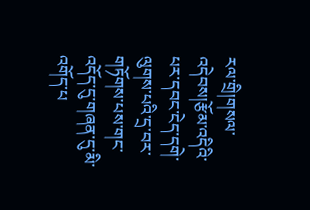རལ་གྲི།གསལ་འདེབས།རྩོམ་འདིའི་པར་དབང་ངེད་དགེ་ལུགས་པའི་དྲ་བར་གཏོགས་པས་གང་འདོད་དུ་གཞན་དུ་མི་འགོད་པ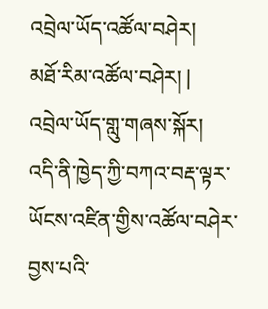འབྲེལ་ཡོད་འཚོལ་བཤེར།
མཐོ་རིམ་འཚོལ་བཤེར། |
འབྲེལ་ཡོད་གླུ་གཞས་སྐོར།
འདི་ནི་ཁྱེད་ཀྱི་བཀའ་བརྡ་ལྟར་ཡོངས་འཛིན་གྱིས་འཚོལ་བཤེར་བྱས་པའི་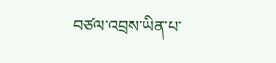བཙལ་འབྲས་ཡིན་པ་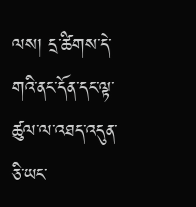ལས། དྲ་ཚིགས་དེ་གའི་ནང་དོན་དང་ལྟ་ཚུལ་ལ་འཐད་འདུན་ཅི་ཡང་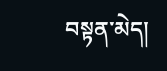བསྟན་མེད།